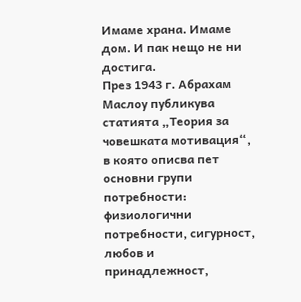Имаме храна. Имаме дом. И пак нещо не ни достига.
През 1943 г. Абрахам Маслоу публикува статията „Теория за човешката мотивация“, в която описва пет основни групи потребности: физиологични потребности, сигурност, любов и принадлежност,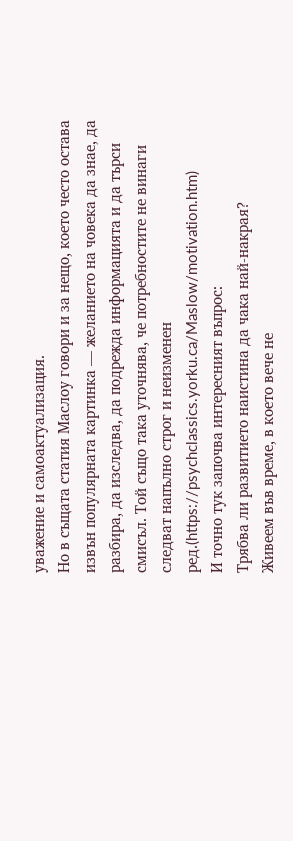уважение и самоактуализация.
Но в същата статия Маслоу говори и за нещо, което често остава извън популярната картинка — желанието на човека да знае, да разбира, да изследва, да подрежда информацията и да търси смисъл. Той също така уточнява, че потребностите не винаги следват напълно строг и неизменен ред.(https://psychclassics.yorku.ca/Maslow/motivation.htm)
И точно тук започва интересният въпрос:
Трябва ли развитието наистина да чака най-накрая?
Живеем във време, в което вече не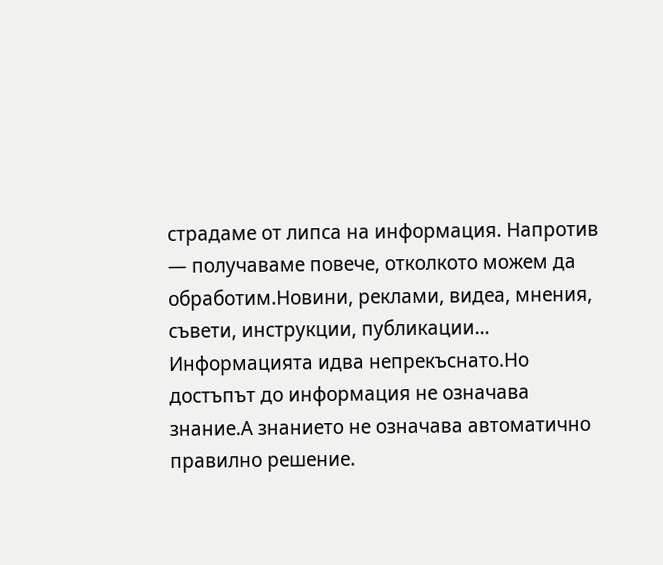страдаме от липса на информация. Напротив — получаваме повече, отколкото можем да обработим.Новини, реклами, видеа, мнения, съвети, инструкции, публикации… Информацията идва непрекъснато.Но достъпът до информация не означава знание.А знанието не означава автоматично правилно решение.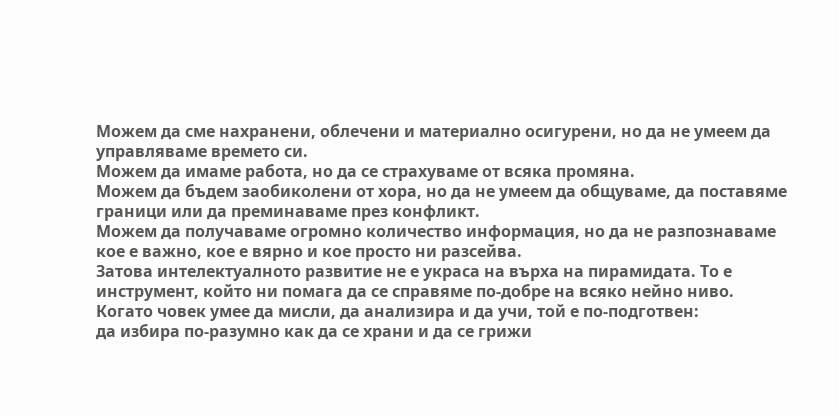Можем да сме нахранени, облечени и материално осигурени, но да не умеем да управляваме времето си.
Можем да имаме работа, но да се страхуваме от всяка промяна.
Можем да бъдем заобиколени от хора, но да не умеем да общуваме, да поставяме граници или да преминаваме през конфликт.
Можем да получаваме огромно количество информация, но да не разпознаваме кое е важно, кое е вярно и кое просто ни разсейва.
Затова интелектуалното развитие не е украса на върха на пирамидата. То е инструмент, който ни помага да се справяме по-добре на всяко нейно ниво.
Когато човек умее да мисли, да анализира и да учи, той е по-подготвен:
да избира по-разумно как да се храни и да се грижи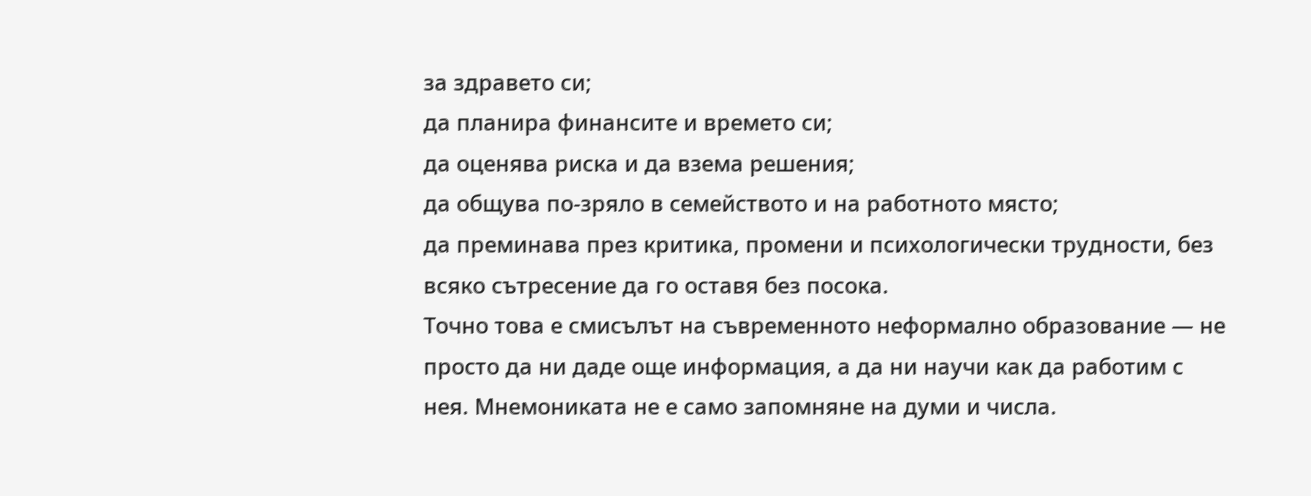за здравето си;
да планира финансите и времето си;
да оценява риска и да взема решения;
да общува по-зряло в семейството и на работното място;
да преминава през критика, промени и психологически трудности, без всяко сътресение да го оставя без посока.
Точно това е смисълът на съвременното неформално образование — не просто да ни даде още информация, а да ни научи как да работим с нея. Мнемониката не е само запомняне на думи и числа.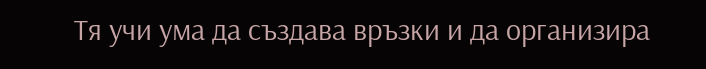Тя учи ума да създава връзки и да организира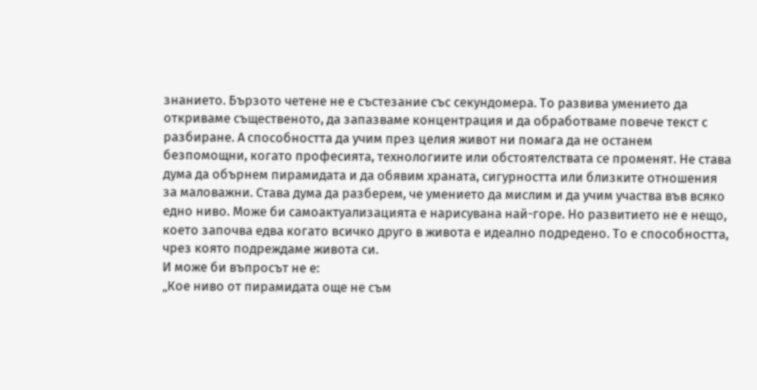знанието. Бързото четене не е състезание със секундомера. То развива умението да откриваме същественото, да запазваме концентрация и да обработваме повече текст с разбиране. А способността да учим през целия живот ни помага да не останем безпомощни, когато професията, технологиите или обстоятелствата се променят. Не става дума да обърнем пирамидата и да обявим храната, сигурността или близките отношения за маловажни. Става дума да разберем, че умението да мислим и да учим участва във всяко едно ниво. Може би самоактуализацията е нарисувана най-горе. Но развитието не е нещо, което започва едва когато всичко друго в живота е идеално подредено. То е способността, чрез която подреждаме живота си.
И може би въпросът не е:
„Кое ниво от пирамидата още не съм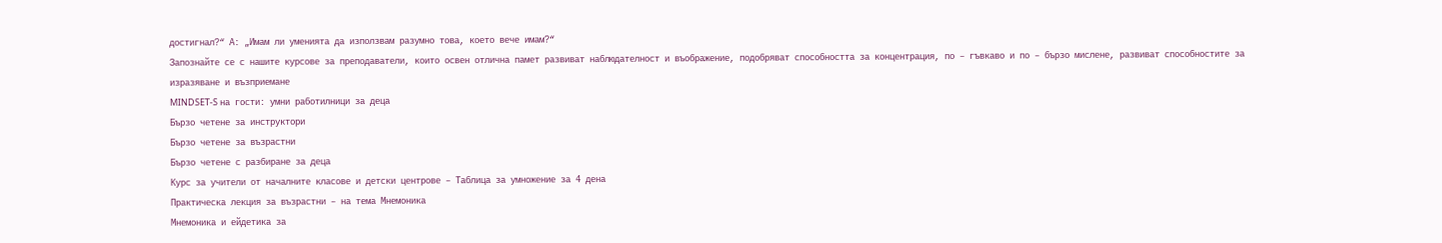достигнал?“ А: „Имам ли уменията да използвам разумно това, което вече имам?“
Запознайте се с нашите курсове за преподаватели, които освен отлична памет развиват наблюдателност и въображение, подобряват способността за концентрация, по – гъвкаво и по – бързо мислене, развиват способностите за изразяване и възприемане
MINDSET-S на гости: умни работилници за деца
Бързо четене за инструктори
Бързо четене за възрастни
Бързо четене с разбиране за деца
Курс за учители от началните класове и детски центрове – Таблица за умножение за 4 дена
Практическа лекция за възрастни – на тема Мнемоника
Мнемоника и ейдетика за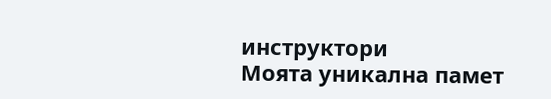инструктори
Моята уникална памет